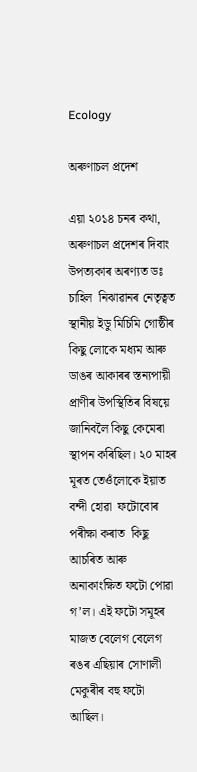Ecology

অৰুণাচল প্ৰদেশ

এয়া ২০১৪ চনৰ কথা, অৰুণাচল প্ৰদেশৰ দিবাং উপত্যকাৰ অৰণ্যত ডঃ চাহিল  নিঝাৱানৰ নেতৃত্বত স্থানীয় ইডু মিচিমি গোষ্ঠীৰ কিছু লোকে মধ্যম আৰু ডাঙৰ আকাৰৰ স্তন্যপায়ী প্ৰাণীৰ উপস্থিতিৰ বিষয়ে জানিবলৈ কিছু কেমেৰা স্থাপন কৰিছিল। ২০ মাহৰ মূৰত তেওঁলোকে ইয়াত বন্দী হোৱা  ফটোবোৰ পৰীক্ষা কৰাত  কিছু আচৰিত আৰু  অনাকাংক্ষিত ফটো পোৱা গ’ল। এই ফটো সমূহৰ মাজত বেলেগ বেলেগ ৰঙৰ এছিয়াৰ সোণালী মেকুৰীৰ বহু ফটো আছিল।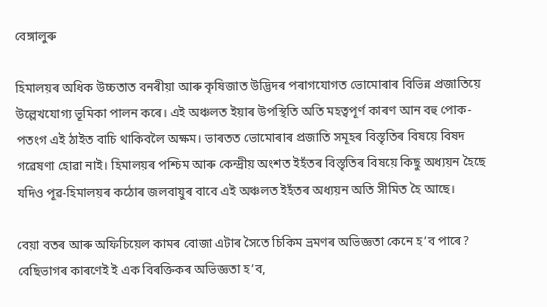বেঙ্গালুৰু

হিমালয়ৰ অধিক উচ্চতাত বনৰীয়া আৰু কৃষিজাত উদ্ভিদৰ পৰাগযোগত ভোমোৰাৰ বিভিন্ন প্ৰজাতিয়ে উল্লেখযোগ্য ভূমিকা পালন কৰে। এই অঞ্চলত ইয়াৰ উপস্থিতি অতি মহত্বপূৰ্ণ কাৰণ আন বহু পোক-পতংগ এই ঠাইত বাচি থাকিবলৈ অক্ষম। ভাৰতত ভোমোৰাৰ প্ৰজাতি সমূহৰ বিস্তৃতিৰ বিষয়ে বিষদ গৱেষণা হোৱা নাই। হিমালয়ৰ পশ্চিম আৰু কেন্দ্ৰীয় অংশত ইহঁতৰ বিস্তৃতিৰ বিষয়ে কিছু অধ্যয়ন হৈছে যদিও পূৱ-হিমালয়ৰ কঠোৰ জলবায়ুৰ বাবে এই অঞ্চলত ইহঁতৰ অধ্যয়ন অতি সীমিত হৈ আছে।

বেয়া বতৰ আৰু অফিচিয়েল কামৰ বোজা এটাৰ সৈতে চিকিম ভ্ৰমণৰ অভিজ্ঞতা কেনে হ’ব পাৰে? বেছিভাগৰ কাৰণেই ই এক বিৰক্তিকৰ অভিজ্ঞতা হ’ব,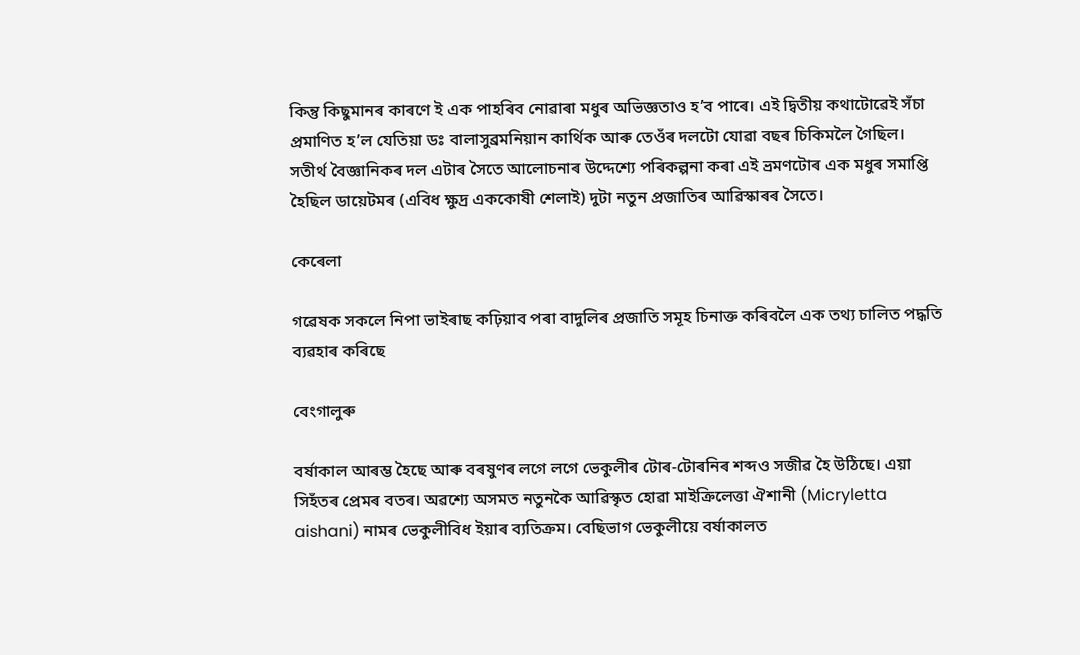কিন্তু কিছুমানৰ কাৰণে ই এক পাহৰিব নোৱাৰা মধুৰ অভিজ্ঞতাও হ’ব পাৰে। এই দ্বিতীয় কথাটোৱেই সঁচা প্ৰমাণিত হ’ল যেতিয়া ডঃ বালাসুব্ৰমনিয়ান কাৰ্থিক আৰু তেওঁৰ দলটো যোৱা বছৰ চিকিমলৈ গৈছিল। সতীৰ্থ বৈজ্ঞানিকৰ দল এটাৰ সৈতে আলোচনাৰ উদ্দেশ্যে পৰিকল্পনা কৰা এই ভ্ৰমণটোৰ এক মধুৰ সমাপ্তি হৈছিল ডায়েটমৰ (এবিধ ক্ষুদ্ৰ এককোষী শেলাই) দুটা নতুন প্ৰজাতিৰ আৱিস্কাৰৰ সৈতে।

কেৰেলা

গৱেষক সকলে নিপা ভাইৰাছ কঢ়িয়াব পৰা বাদুলিৰ প্ৰজাতি সমূহ চিনাক্ত কৰিবলৈ এক তথ্য চালিত পদ্ধতি ব্যৱহাৰ কৰিছে

বেংগালুৰু

বৰ্ষাকাল আৰম্ভ হৈছে আৰু বৰষুণৰ লগে লগে ভেকুলীৰ টোৰ-টোৰনিৰ শব্দও সজীৱ হৈ উঠিছে। এয়া সিহঁতৰ প্ৰেমৰ বতৰ। অৱশ্যে অসমত নতুনকৈ আৱিস্কৃত হোৱা মাইক্ৰিলেত্তা ঐশানী (Micryletta aishani) নামৰ ভেকুলীবিধ ইয়াৰ ব্যতিক্ৰম। বেছিভাগ ভেকুলীয়ে বৰ্ষাকালত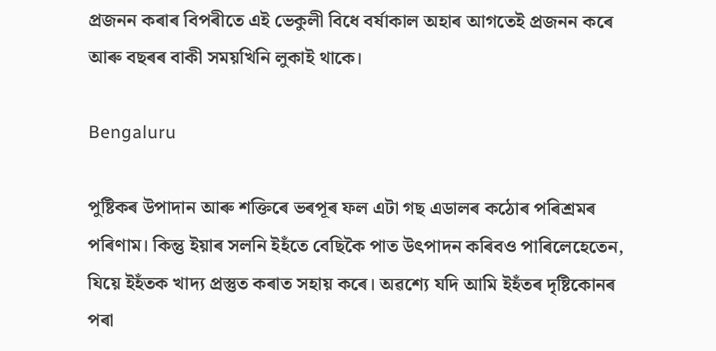প্ৰজনন কৰাৰ বিপৰীতে এই ভেকুলী বিধে বৰ্ষাকাল অহাৰ আগতেই প্ৰজনন কৰে আৰু বছৰৰ বাকী সময়খিনি লুকাই থাকে।

Bengaluru

পুষ্টিকৰ উপাদান আৰু শক্তিৰে ভৰপূৰ ফল এটা গছ এডালৰ কঠোৰ পৰিশ্ৰমৰ পৰিণাম। কিন্তু ইয়াৰ সলনি ইহঁতে বেছিকৈ পাত উৎপাদন কৰিবও পাৰিলেহেতেন, যিয়ে ইহঁতক খাদ্য প্ৰস্তুত কৰাত সহায় কৰে। অৱশ্যে যদি আমি ইহঁতৰ দৃষ্টিকোনৰ পৰা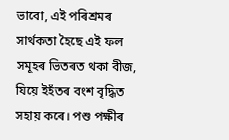ভাবো, এই পৰিশ্ৰমৰ সাৰ্থকতা হৈছে এই ফল সমূহৰ ভিতৰত থকা বীজ, যিয়ে ইহঁতৰ বংশ বৃদ্ধিত সহায় কৰে। পশু পক্ষীৰ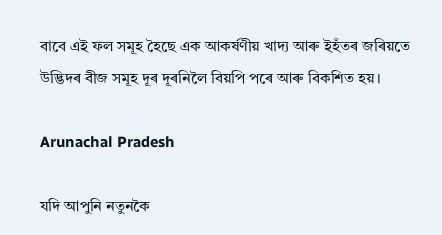বাবে এই ফল সমূহ হৈছে এক আকৰ্ষণীয় খাদ্য আৰু ইহঁতৰ জৰিয়তে উদ্ভিদৰ বীজ সমূহ দূৰ দূৰনিলৈ বিয়পি পৰে আৰু বিকশিত হয়।

Arunachal Pradesh

যদি আপুনি নতুনকৈ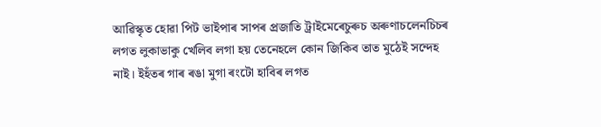আৱিস্কৃত হোৱা পিট ভাইপাৰ সাপৰ প্ৰজাতি ট্ৰাইমেৰেচুৰুচ অৰুণাচলেনচিচৰ  লগত লুকাভাকু খেলিব লগা হয় তেনেহলে কোন জিকিব তাত মুঠেই সন্দেহ নাই। ইহঁতৰ গাৰ ৰঙা মুগা ৰংটো হাবিৰ লগত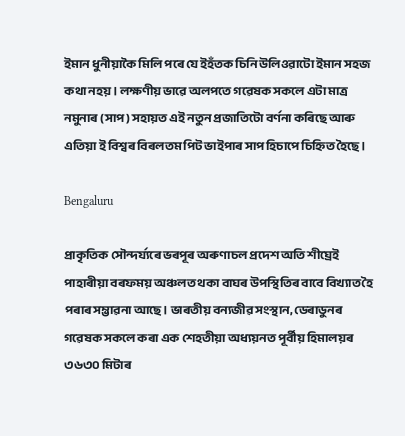ইমান ধুনীয়াকৈ মিলি পৰে যে ইহঁতক চিনি উলিওৱাটো ইমান সহজ কথা নহয়। লক্ষণীয় ভাৱে অলপতে গৱেষক সকলে এটা মাত্ৰ নমুনাৰ (সাপ) সহায়ত এই নতুন প্ৰজাতিটো বৰ্ণনা কৰিছে আৰু এতিয়া ই বিশ্বৰ বিৰলতম পিট ভাইপাৰ সাপ হিচাপে চিহ্নিত হৈছে।

Bengaluru

প্ৰাকৃতিক সৌন্দৰ্য্যৰে ভৰপূৰ অৰুণাচল প্ৰদেশ অতি শীঘ্ৰেই পাহাৰীয়া বৰফময় অঞ্চলত থকা বাঘৰ উপস্থিতিৰ বাবে বিখ্যাত হৈ পৰাৰ সম্ভাৱনা আছে। ভাৰতীয় বন্যজীৱ সংস্থান, ডেৰাডুনৰ গৱেষক সকলে কৰা এক শেহতীয়া অধ্যয়নত পূৰ্বীয় হিমালয়ৰ ৩৬৩০ মিটাৰ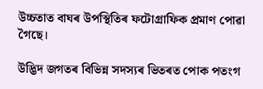উচ্চতাত বাঘৰ উপস্থিতিৰ ফটোগ্ৰাফিক প্ৰমাণ পোৱা গৈছে।

উদ্ভিদ জগতৰ বিভিন্ন সদস্যৰ ভিতৰত পোক পতংগ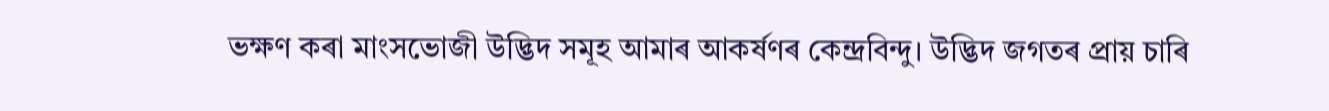ভক্ষণ কৰা মাংসভোজী উদ্ভিদ সমূহ আমাৰ আকৰ্ষণৰ কেন্দ্ৰবিন্দু। উদ্ভিদ জগতৰ প্ৰায় চাৰি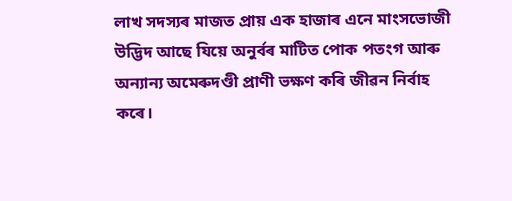লাখ সদস্যৰ মাজত প্ৰায় এক হাজাৰ এনে মাংসভোজী উদ্ভিদ আছে যিয়ে অনুৰ্বৰ মাটিত পোক পতংগ আৰু অন্যান্য অমেৰুদণ্ডী প্ৰাণী ভক্ষণ কৰি জীৱন নিৰ্বাহ কৰে।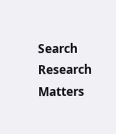Search Research Matters